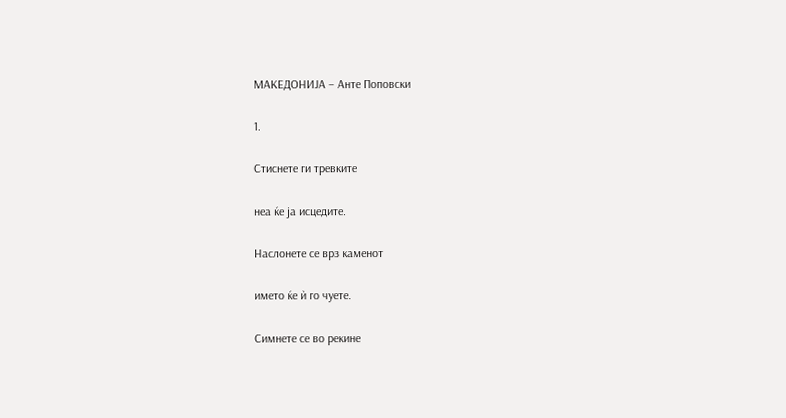МАКЕДОНИЈА – Анте Поповски

1.

Стиснете ги тревките

неа ќe ја исцедите.

Наслонете се врз каменот

името ќe ѝ го чуете.

Симнете се во рекине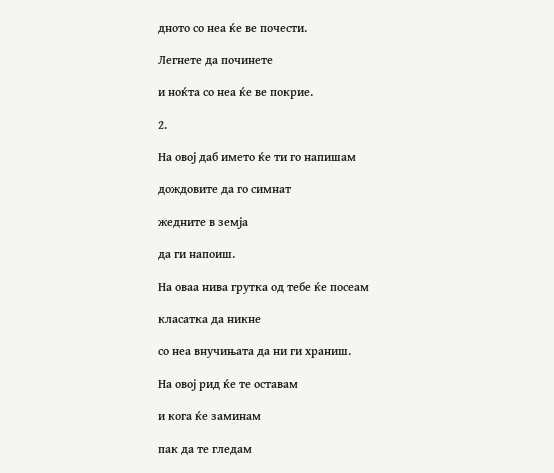дното со неа ќe ве почести.

Легнете да починете

и ноќта со неа ќe ве покрие.

2.

На овој даб името ќe ти го напишам

дождовите да го симнат

жедните в земја

да ги напоиш.

На оваа нива грутка од тебе ќe посеам

класатка да никне

со неа внучињата да ни ги храниш.

На овој рид ќe те оставам

и кога ќe заминам

пак да те гледам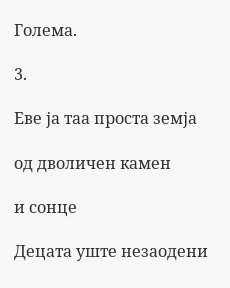Голема.

3.

Еве ја таа проста земја

од дволичен камен

и сонце

Децата уште незаодени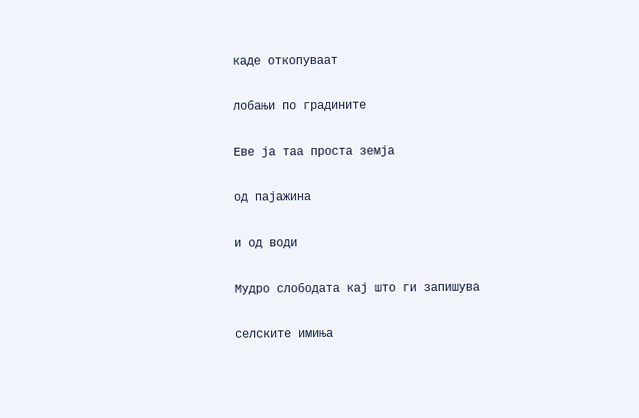каде откопуваат

лобањи по градините

Еве ја таа проста земја

од пајажина

и од води

Мудро слободата кај што ги запишува

селските имиња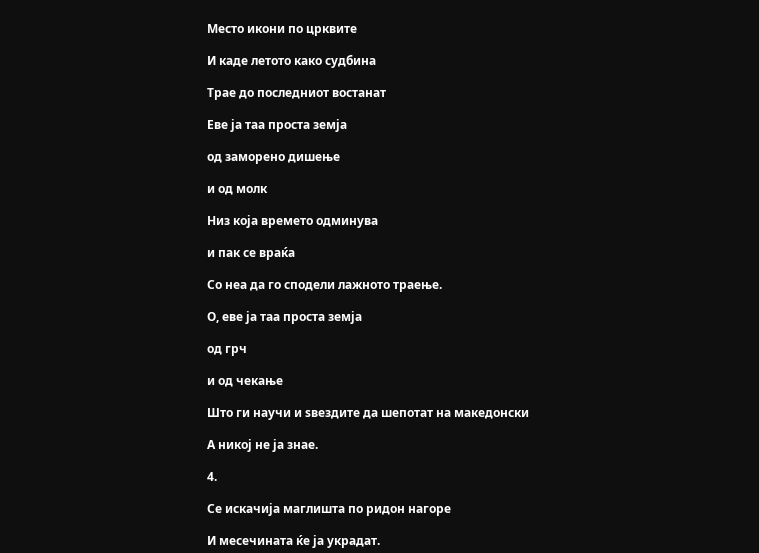Место икони по црквите

И каде летото како судбина

Трае до последниот востанат

Еве ја таа проста земја

од заморено дишење

и од молк

Низ која времето одминува

и пак се враќа

Со неа да го сподели лажното траење.

О, еве ја таа проста земја

од грч

и од чекање

Што ги научи и ѕвездите да шепотат на македонски

А никој не ја знае.

4.

Се искачија маглишта по ридон нагоре

И месечината ќе ја украдат.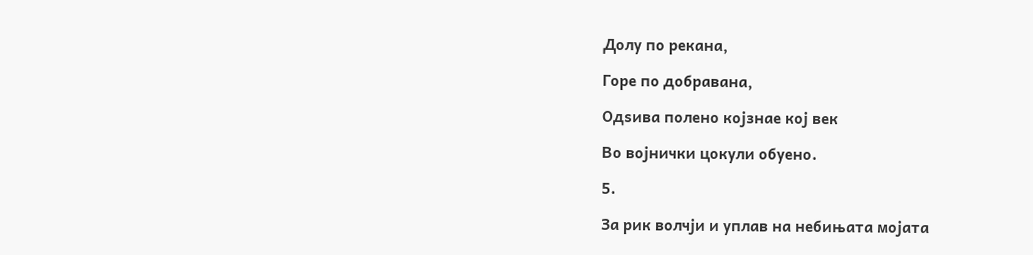Долу по рекана,

Горе по добравана,

Одѕива полено којзнае кој век

Во војнички цокули обуено.

5.

За рик волчји и уплав на небињата мојата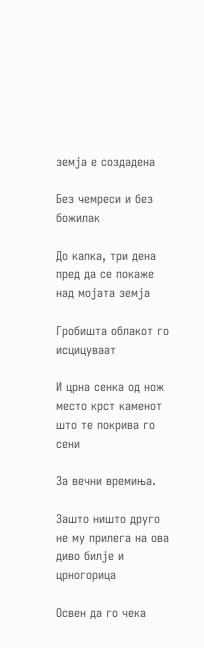земја е создадена

Без чемреси и без божилак

До капка, три дена пред да се покаже над мојата земја

Гробишта облакот го исцицуваат

И црна сенка од нож место крст каменот што те покрива го сени

За вечни времиња.

Зашто ништо друго не му прилега на ова диво билје и црногорица

Освен да го чека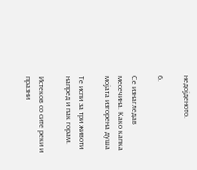недојденото.

6.

Се изнагледав месечина. Како капка мојата изгорена душа

Те испи за три животи напред и пак горам.

Истеков со сите реки и празни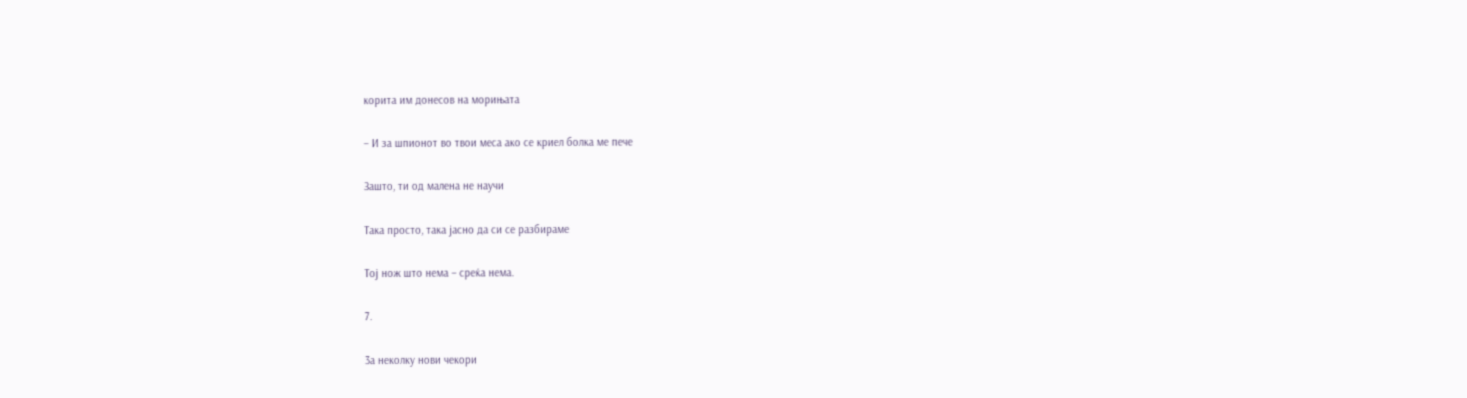корита им донесов на морињата

– И за шпионот во твои меса ако се криел болка ме пече

Зашто, ти од малена не научи

Така просто, така јасно да си се разбираме

Тој нож што нема – среќа нема.

7.

3а неколку нови чекори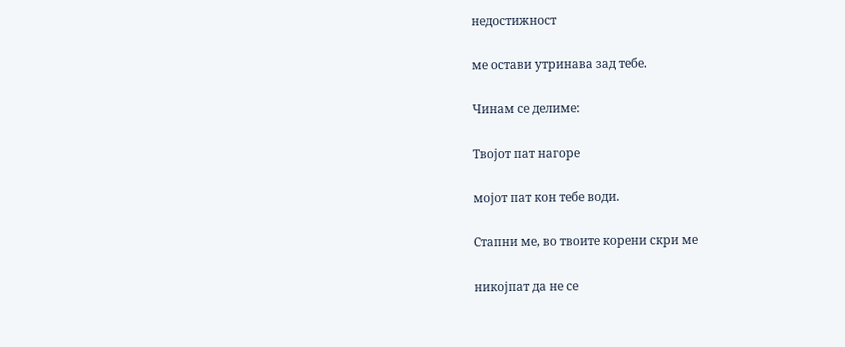недостижност

ме остави утринава зад тебе.

Чинам се делиме:

Твојот пат нагоре

мојот пат кон тебе води.

Стапни ме, во твоите корени скри ме

никојпат да не се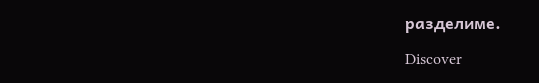разделиме.

Discover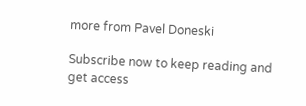more from Pavel Doneski

Subscribe now to keep reading and get access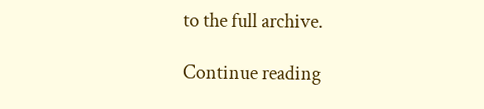to the full archive.

Continue reading